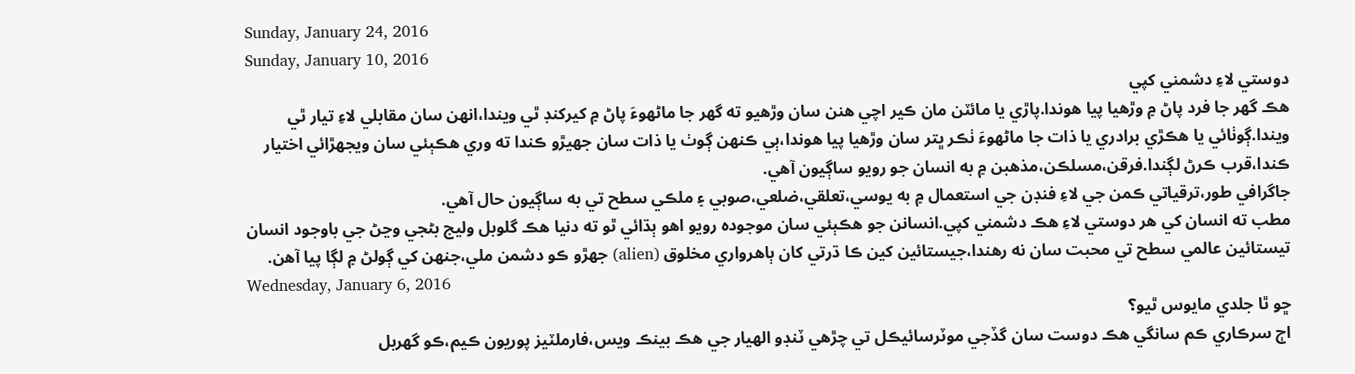Sunday, January 24, 2016
Sunday, January 10, 2016
دوستي لاءِ دشمني کپي
هڪ گھر جا فرد پاڻ ۾ وڙهيا پيا هوندا.پاڙي يا مائٽن مان ڪير اچي هنن سان وڙهيو ته گھر جا ماڻهوءَ پاڻ ۾ کيرکنڊ ٿي ويندا،انهن سان مقابلي لاءِ تيار ٿي ويندا.ڳوٺائي يا هڪڙي برادري يا ذات جا ماڻهوءَ ٺڪر ڀتر سان وڙهيا پيا هوندا،ٻي ڪنهن ڳوٺ يا ذات سان جھيڙو ڪندا ته وري هڪٻئي سان ويجھڙائي اختيار ڪندا،قرب ڪرڻ لڳندا.فرقن،مسلڪن،مذهبن ۾ به انسان جو رويو ساڳيون آهي.
جاگرافي طور،ترقياتي ڪمن جي لاءِ فنڊن جي استعمال ۾ به يوسي،تعلقي،ضلعي،صوبي ۽ ملڪي سطح تي به ساڳيون حال آهي.
مطب ته انسان کي هر دوستي لاءِ هڪ دشمني کپي.انسانن جو هڪٻئي سان موجوده رويو اهو ٻڌائي ٿو ته دنيا هڪ گلوبل وليج بڻجي وڃڻ جي باوجود انسان تيستائين عالمي سطح تي محبت سان نه رهندا،جيستائين کين ڪا ڌرتي کان ٻاهرواري مخلوق (alien) جھڙو ڪو دشمن ملي،جنهن کي ڳولڻ ۾ لڳا پيا آهن.
Wednesday, January 6, 2016
ڇو ٿا جلدي مايوس ٿيو؟
اڄ سرڪاري ڪم سانگي هڪ دوست سان گڏجي موٽرسائيڪل تي چڙهي ٽنڊو الهيار جي هڪ بينڪ ويس،فارملٽيز پوريون ڪيم،ڪو گھربل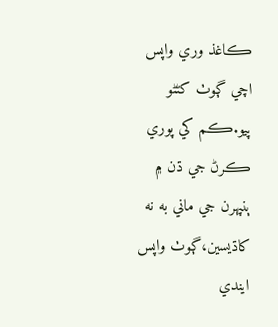ڪاغذ وري واپس اچي ڳوٺ کڻڻو پيو.ڪم کي پوري ڪرڻ جي ڌن ۾ ٻنپهرن جي ماني به نه کاڌيسين،ڳوٺ واپس ايندي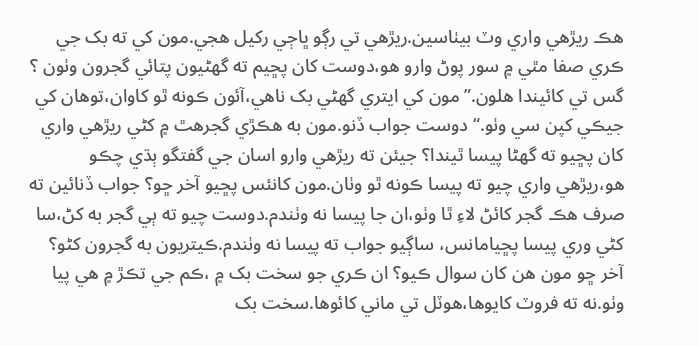هڪ ريڙهي واري وٽ بيٺاسين.ريڙهي تي رڳو ڀاڄي رکيل هجي.مون کي ته بک جي ڪري صفا مٿي ۾ سور پوڻ وارو هو،دوست کان پڇيم ته گھڻيون پتائي گجرون وٺون ؟ گس تي کائيندا هلون.”مون کي ايتري گھڻي بک ناهي،آئون ڪونه ٿو کاوان،توهان کي جيڪي کپن سي وٺو.“ دوست جواب ڏنو.مون به هڪڙي گجرهٿ ۾ کڻي ريڙهي واري کان پڇيو ته گھڻا پيسا ٿيندا؟ جيئن ته ريڙهي وارو اسان جي گفتگو ٻڌي چڪو هو،ريڙهي واري چيو ته پيسا ڪونه ٿو وٺان.مون کانئس پڇيو آخر ڇو؟ جواب ڏنائين ته صرف هڪ گجر کائڻ لاءِ ٿا وٺو،ان جا پيسا نه وٺندم.دوست چيو ته ٻي گجر به کڻ،سا کڻي وري پيسا پڇيامانس، ساڳيو جواب ته پيسا نه وٺندم.ڪيتريون به گجرون کڻو؟ آخر ڇو مون هن کان سوال ڪيو؟ ان ڪري جو سخت بک ۾ ،ڪم جي تڪڙ ۾ هي پيا وٺو.نه ته فروٽ کايوها،هوٽل تي ماني کائوها.سخت بک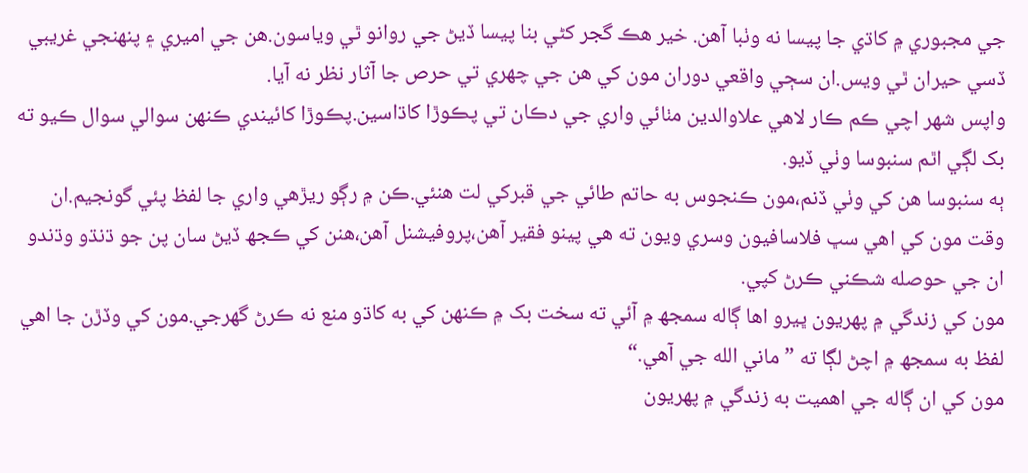جي مجبوري ۾ کاڌي جا پيسا نه وٺبا آهن. خير هڪ گجر کڻي بنا پيسا ڏيڻ جي روانو ٿي وياسون.هن جي اميري ۽ پنهنجي غريبي ڏسي حيران ٿي ويس.ان سڄي واقعي دوران مون کي هن جي چهري تي حرص جا آثار نظر نه آيا.
واپس شهر اچي ڪم ڪار لاهي علاوالدين مٺائي واري جي دڪان تي پڪوڙا کاڌاسين.پڪوڙا کائيندي ڪنهن سوالي سوال ڪيو ته بک لڳي اٿم سنبوسا وٺي ڏيو.
ٻه سنبوسا هن کي وٺي ڏنم،مون ڪنجوس به حاتم طائي جي قبرکي لت هنئي.ڪن ۾ رڳو ريڙهي واري جا لفظ پئي گونجيم.ان وقت مون کي اهي سڀ فلاسافيون وسري ويون ته هي پينو فقير آهن،پروفيشنل آهن،هنن کي ڪجھ ڏيڻ سان پن جو ڌنڌو وڌندو ان جي حوصله شڪني ڪرڻ کپي.
مون کي زندگي ۾ پهريون ڀيرو اها ڳاله سمجھ ۾ آئي ته سخت بک ۾ ڪنهن کي به کاڌو منع نه ڪرڻ گھرجي.مون کي وڏڙن جا اهي لفظ به سمجھ ۾ اچڻ لڳا ته ”ماني الله جي آهي.“
مون کي ان ڳاله جي اهميت به زندگي ۾ پهريون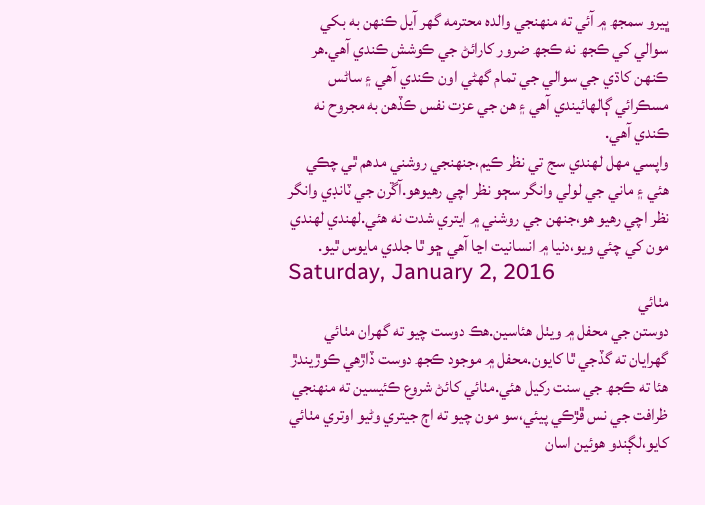ڀيرو سمجھ ۾ آئي ته منهنجي والده محترمه گھر آيل ڪنهن به بکي سوالي کي ڪجھ نه ڪجھ ضرور کارائڻ جي ڪوشش ڪندي آهي.هر ڪنهن کاڌي جي سوالي جي تمام گھڻي اون ڪندي آهي ۽ ساڻس مسڪرائي ڳالهائيندي آهي ۽ هن جي عزت نفس ڪڏهن به مجروح نه ڪندي آهي.
واپسي مهل لهندي سج تي نظر ڪيم،جنهنجي روشني مدهم ٿي چڪي هئي ۽ ماني جي لولي وانگر سڄو نظر اچي رهيوهو.آڱرن جي ٽانڊي وانگر نظر اچي رهيو هو،جنهن جي روشني ۾ ايتري شدت نه هئي.لهندي لهندي مون کي چئي ويو،دنيا ۾ انسانيت اڃا آهي ڇو ٿا جلدي مايوس ٿيو.
Saturday, January 2, 2016
مٺائي
دوستن جي محفل ۾ ويٺل هئاسين.هڪ دوست چيو ته گھران مٺائي گھرايان ته گڏجي ٿا کايون.محفل ۾ موجود ڪجھ دوست ڏاڙهي ڪوڙيندڙ هئا ته ڪجھ جي سنت رکيل هئي.مٺائي کائڻ شروع ڪئيسين ته منهنجي ظرافت جي نس ڦڙڪي پيئي،سو مون چيو ته اڄ جيتري وڻيو اوتري مٺائي کايو،لڳندو هوئين اسان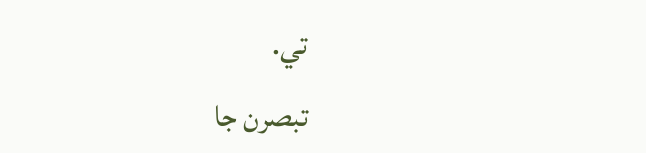تي.
تبصرن جا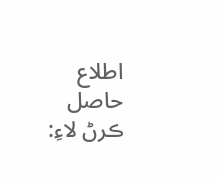اطلاع حاصل ڪرڻ لاءِ: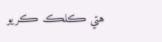هتي ڪلڪ ڪريو